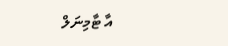އާ ޓާމިނަލް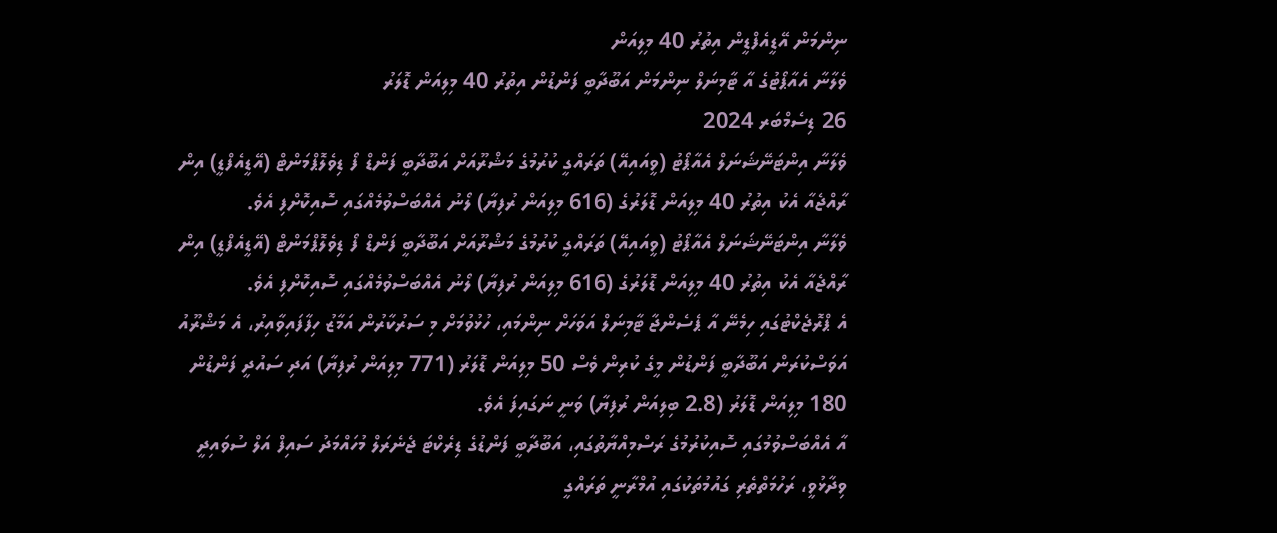ނިންމަން އޭޑީއެފްޑީން އިތުރު 40 މިލިއަން
ވެލާނާ އެއާޕޯޓުގެ އާ ޓާމިނަލް ނިންމަން އަބޫދާބީ ފަންޑުން އިތުރު 40 މިލިއަން ޑޮލަރު
26 ޑިސެމްބަރ 2024
ވެލާނާ އިންޓަނޭޝަނަލް އެއާޕޯޓު (ވީއައިއޭ) ތަރައްގީ ކުރުމުގެ މަޝްރޫއަށް އަބޫދާބީ ފަންޑް ފޯ ޑިވެލޮޕްމަންޓް (އޭޑީއެފްޑީ) އިން ރާއްޖެއާ އެކު އިތުރު 40 މިލިއަން ޑޮލަރުގެ (616 މިލިއަން ރުފިޔާ) ލޯނު އެއްބަސްވުމެއްގައި ސޮއިކޮށްފި އެވެ.
ވެލާނާ އިންޓަނޭޝަނަލް އެއާޕޯޓު (ވީއައިއޭ) ތަރައްގީ ކުރުމުގެ މަޝްރޫއަށް އަބޫދާބީ ފަންޑް ފޯ ޑިވެލޮޕްމަންޓް (އޭޑީއެފްޑީ) އިން ރާއްޖެއާ އެކު އިތުރު 40 މިލިއަން ޑޮލަރުގެ (616 މިލިއަން ރުފިޔާ) ލޯނު އެއްބަސްވުމެއްގައި ސޮއިކޮށްފި އެވެ.
އެ ޕްރޮޖެކްޓުގައި ހިމެނޭ އާ ޕެސެންޖާ ޓާމިނަލް އަވަހަށް ނިންމައި، ހުޅުވުމަށް މި ސަރުކާރުން އަމާޒު ހިފާފައިވާއިރު، އެ މަޝްރޫއު އަވަސްކުރަން އަބޫދާބީ ފަންޑުން މީގެ ކުރިން ވެސް 50 މިލިއަން ޑޮލަރު (771 މިލިއަން ރުފިޔާ) އަދި ސައުދީ ފަންޑުން 180 މިލިއަން ޑޮލަރު (2.8 ބިލިއަން ރުފިޔާ) ވަނީ ނަގައިފަ އެވެ.
އާ އެއްބަސްވުމުގައި ސޮއިކުރުމުގެ ރަސްމިއްޔާތުގައި، އަބޫދާބީ ފަންޑުގެ ޑިރެކްޓަ ޖެނެރަލް މުހައްމަދު ސައިފް އަލް ސުވައިދީ ވިދާޅުވީ، ރަހުމަތްތެރި ގައުމުތަކުގައި އުމްރާނީ ތަރައްގީ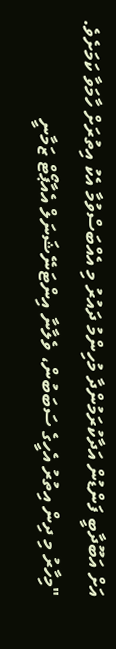އަށް އަބޫދާބީ ފަންޑުން އަދާކުރަމުންދާ މުހިންމު ދައުރު މި އެއްބަސްވުމާ އެކު އިތުރަށް ހާމަވާ ކަމަށެވެ.
"މިހާރު މި ދިން އިތުރު އެހީގެ ސަބަބުން، ވެލާނާ އިންޓަނޭޝަނަލް އެއާޕޯޓް ޒަމާނީ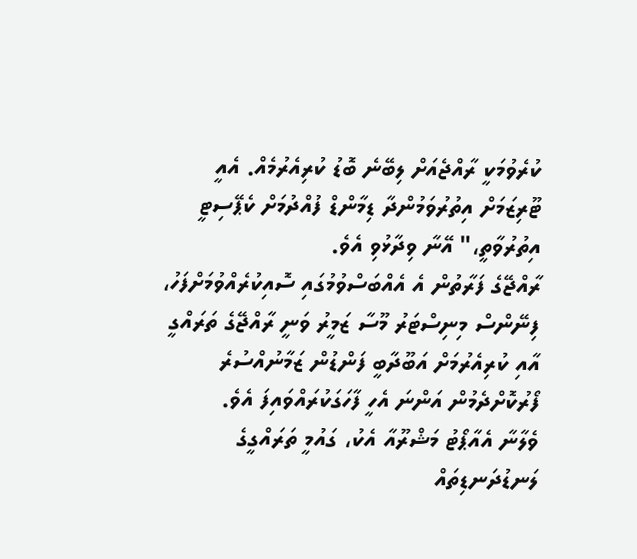ކުރެވުމަކީ ރާއްޖެއަށް ލިބޭނެ ބޮޑު ކުރިއެރުމެއް. އެއީ ޓޫރިޒަމަށް އިތުރުވަމުންދާ ޑިމާންޑް ފުއްދުމަށް ކެޕޭސިޓީ އިތުރުވާތީ،" އޭނާ ވިދާޅުވި އެވެ.
ރާއްޖޭގެ ފަރާތުން އެ އެއްބަސްވުމުގައި ސޮއިކުރެއްވުމަށްފަހު، ފިނޭންސް މިނިސްޓަރު މޫސާ ޒަމީރު ވަނީ ރާއްޖޭގެ ތަރައްގީ އާއި ކުރިއެރުމަށް އަބޫދާބީ ފަންޑުން ޒަމާނުއްސުރެ ފޯރުކޮށްދެމުން އަންނަ އެހީ ފާހަގަކުރައްވައިފަ އެވެ.
ވެލާނާ އެއާޕޯޓު މަޝްރޫއާ އެކު، ގައުމީ ތަރައްގީގެ ލަނޑުދަނޑިތައް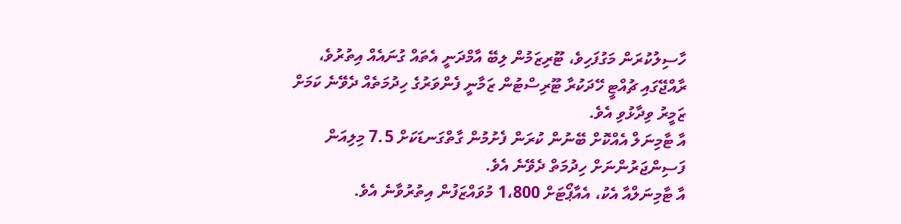ހާސިލުކުރަން މަގުފަހިވެ، ޓޫރިޒަމުން ލިބޭ އާމްދަނީ އެތައް ގުނައެއް އިތުރުވެ، ރާއްޖޭގައި ޗުއްޓީ ހޭދަކުރާ ޓޫރިސްޓުން ޒަމާނީ ފެންވަރުގެ ހިދުމަތެއް ދެވޭނެ ކަމަށް ޒަމީރު ވިދާޅުވި އެވެ.
އާ ޓާމިނަލް އެއްކޮށް ބޭނުން ކުރަން ފެށުމުން ގާތްގަނޑަކަށް 7.5 މިލިއަން ފަސިންޖަރުންނަށް ހިދުމަތް ދެވޭނެ އެވެ.
އާ ޓާމިނަލްއާ އެކު، އެއާޕޯޓަށް 1،800 މުވައްޒަފުން އިތުރުވާނެ އެވެ.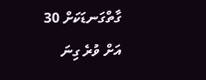ގާތްގަނޑަކަށް 30 އަށް ވުރެ ގިނަ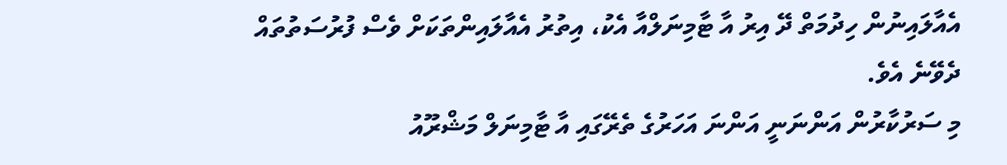އެއާލައިނުން ހިދުމަތް ދޭ އިރު އާ ޓާމިނަލްއާ އެކު، އިތުރު އެއާލައިންތަކަށް ވެސް ފުރުސަތުތައް ދެވޭނެ އެވެ.
މި ސަރުކާރުން އަންނަނީ އަންނަ އަހަރުގެ ތެރޭގައި އާ ޓާމިނަލް މަޝްރޫއު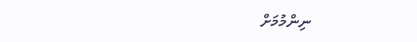ނިންމުމަށް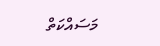މަސައްކަތް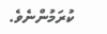ކުރަމުންނެވެ.